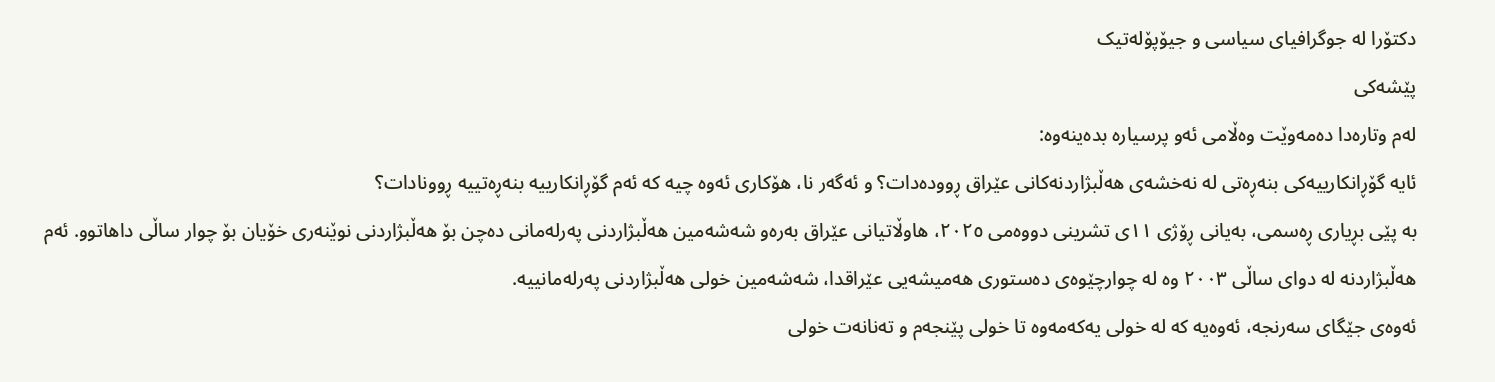دکتۆرا لە جوگرافیای سیاسی و جیۆپۆلەتیک
پێشەکی
لەم وتارەدا دەمەوێت وەڵامی ئەو پرسیارە بدەینەوە:
ئایە گۆڕانکارییەکی بنەڕەتی لە نەخشەی ھەڵبژاردنەکانی عێراق ڕوودەدات؟ و ئەگەر نا، ھۆکاری ئەوە چیە کە ئەم گۆڕانکارییە بنەڕەتییە ڕوونادات؟
بە پێی بڕیاری ڕەسمی، بەیانی ڕۆژی ١١ی تشرینی دووەمی ٢٠٢٥، ھاوڵاتیانی عێراق بەرەو شەشەمین ھەڵبژاردنی پەرلەمانی دەچن بۆ ھەڵبژاردنی نوێنەری خۆیان بۆ چوار ساڵی داھاتوو. ئەم ھەڵبژاردنە لە دوای ساڵی ٢٠٠٣ وە لە چوارچێوەی دەستوری ھەمیشەیی عێراقدا، شەشەمین خولی ھەڵبژاردنی پەرلەمانییە.
ئەوەی جێگای سەرنجە، ئەوەیە کە لە خولی یەکەمەوە تا خولی پێنجەم و تەنانەت خولی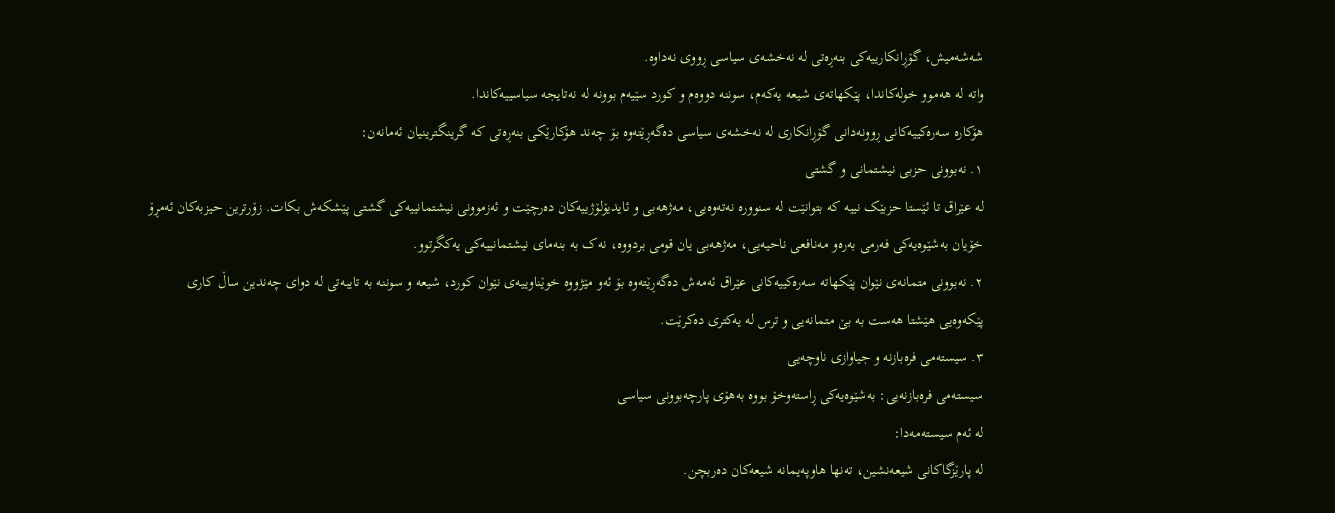شەشەمیش، گۆڕانکارییەکی بنەڕەتی لە نەخشەی سیاسی ڕووی نەداوە.
واتە لە ھەموو خولەکاندا، پێکھاتەی شیعە یەکەم، سوننە دووەم و کورد سێیەم بوونە لە نەتایجە سیاسییەکاندا.
ھۆکارە سەرەکییەکانی ڕوونەدانی گۆڕانکاری لە نەخشەی سیاسی دەگەڕێتەوە بۆ چەند ھۆکارێکی بنەڕەتی کە گرینگترینیان ئەمانەن:
١. نەبوونی حزبی نیشتمانی و گشتی
لە عێراق تا ئێستا حزبێک نییە کە بتوانێت لە سنوورە نەتەوەیی، مەژھەبی و ئایدیۆلۆژییەکان دەرچێت و ئەزموونی نیشتمانییەکی گشتی پێشکەش بکات. زۆرترین حیزبەکان ئەمڕۆ خۆیان بەشێوەیەکی فەرمی بەرەو مەنافعی ناحیەیی، مەژھەبی یان قومی بردووە، نەک بە بنەمای نیشتمانییەکی یەکگرتوو.
٢. نەبوونی متمانەی نێوان پێکھاتە سەرەکییەکانی عێراق ئەمەش دەگەڕێتەوە بۆ ئەو مێژووە خوێناوییەی نێوان کورد، شیعە و سوننە بە تایبەتی لە دوای چەندین ساڵ کاری پێکەوەیی ھێشتا ھەست بە بێ متمانەیی و ترس لە یەکتری دەکرێت.
٣. سیستەمی فرەبازنە و جیاوازی ناوچەیی
سیستەمی فرەبازنەیی: بەشێوەیەکی ڕاستەوخۆ بووە بەھۆی پارچەبوونی سیاسی
لە ئەم سیستەمەدا:
لە پارێزگاکانی شیعەنشین، تەنھا ھاوپەیمانە شیعەکان دەربچن.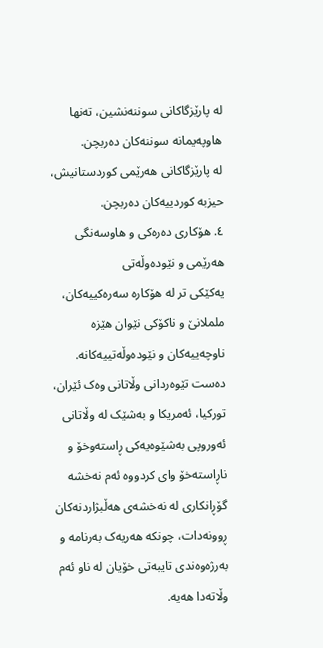لە پارێزگاکانی سوننەنشین، تەنھا ھاوپەیمانە سوننەکان دەربچن.
لە پارێزگاکانی ھەرێمی کوردستانیش، حیزبە کوردییەکان دەربچن.
٤. ھۆکاری دەرەکی و ھاوسەنگی ھەرێمی و نێودەوڵەتی
یەکێکی تر لە ھۆکارە سەرەکییەکان، ململانێ و ناکۆکی نێوان ھێزە ناوچەییەکان و نێودەوڵەتییەکانە.
دەست تێوەردانی وڵاتانی وەک ئێران، تورکیا، ئەمریکا و بەشێک لە وڵاتانی ئەوروپی بەشێوەیەکی ڕاستەوخۆ و ناڕاستەخۆ وای کردووە ئەم نەخشە گۆڕانکاری لە نەخشەی ھەڵبژاردنەکان ڕوونەدات، چونکە ھەریەک بەرنامە و بەرژەوەندی تایبەتی خۆیان لە ناو ئەم وڵاتەدا ھەیە.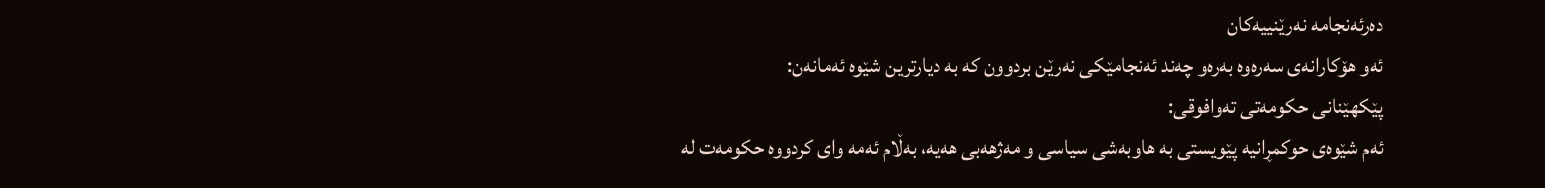دەرئەنجامە نەرێنییەکان
ئەو ھۆکارانەی سەرەوە بەرەو چەند ئەنجامێکی نەرێن بردوون کە بە دیارترین شێوە ئەمانەن:
پێکھێنانی حکومەتی تەوافوقی:
ئەم شێوەی حوکمڕانیە پێویستی بە ھاوبەشی سیاسی و مەژھەبی ھەیە، بەڵام ئەمە وای کردووە حکومەت لە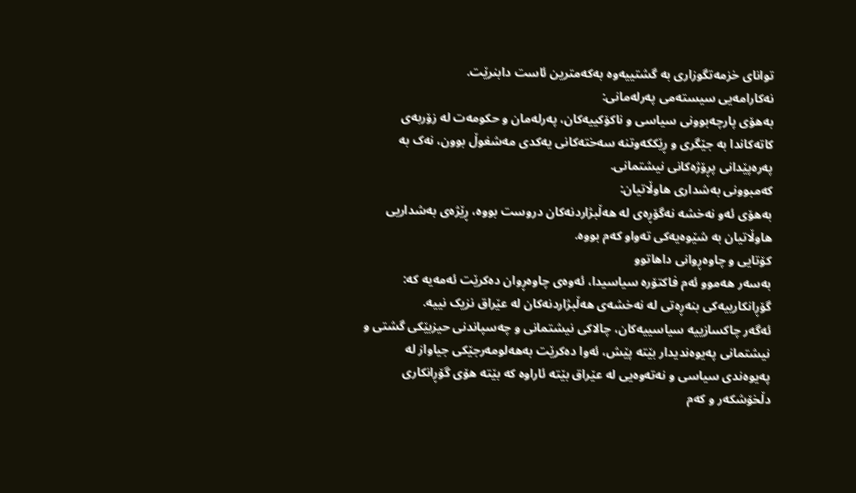توانای خزمەتگوزاری بە گشتییەوە بەکەمترین ئاست دابنرێت.
نەکارامەیی سیستەمی پەرلەمانی:
بەھۆی پارچەبوونی سیاسی و ناکۆکییەکان، پەرلەمان و حکومەت لە زۆربەی کاتەکاندا بە جێگری و ڕێککەوتنە سەختەکانی یەکدی مەشغوڵ بوون، نەک بە پەرەپێدانی پڕۆژەکانی نیشتمانی.
کەمبوونی بەشداری ھاوڵاتیان:
بەھۆی ئەو نەخشە نەگۆڕەی لە ھەڵبژاردنەکان دروست بووە، ڕێژەی بەشداریی ھاوڵاتیان بە شێوەیەکی تەواو کەم بووە.
کۆتایی و چاوەڕوانی داھاتوو
بەسەر ھەموو ئەم فاکتۆرە سیاسیدا، ئەوەی چاوەڕوان دەکرێت ئەمەیە کە:
گۆڕانکارییەکی بنەڕەتی لە نەخشەی ھەڵبژاردنەکان لە عێراق نزیک نییە.
ئەگەر چاکسازییە سیاسییەکان، چالاکی نیشتمانی و چەسپاندنی حیزبێکی گشتی و نیشتمانی پەیوەندیدار بێتە پێش، ئەوا دەکرێت بەھەلومەرجێکی جیاواز لە پەیوەندی سیاسی و نەتەوەیی لە عێراق بێتە ئاراوە کە بێتە ھۆی گۆڕانکاری دڵخۆشکەر و کەم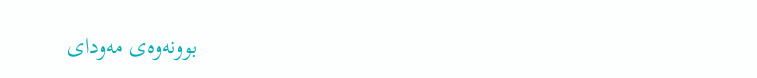بوونەوەی مەودای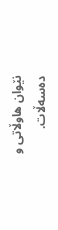نێوان ھاوڵاتی و دەسەڵات.